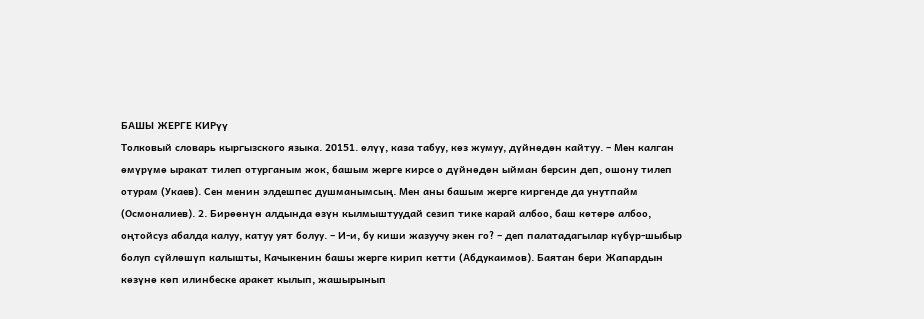БАШЫ ЖЕРГЕ КИРүү
Толковый словарь кыргызского языка. 20151. өлүү, каза табуу, көз жумуу, дүйнөдөн кайтуу. – Мен калган өмүрүмө ыракат тилеп отурганым жок, башым жерге кирсе о дүйнөдөн ыйман берсин деп, ошону тилеп отурам (Укаев). Сен менин элдешпес душманымсың. Мен аны башым жерге киргенде да унутпайм (Осмоналиев). 2. Бирөөнүн алдында өзүн кылмыштуудай сезип тике карай албоо, баш көтөрө албоо, оңтойсуз абалда калуу, катуу уят болуу. – И-и, бу киши жазуучу экен го? – деп палатадагылар күбүр-шыбыр болуп сүйлөшүп калышты, Качыкенин башы жерге кирип кетти (Абдукаимов). Баятан бери Жапардын көзүнө көп илинбеске аракет кылып, жашырынып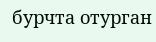бурчта отурган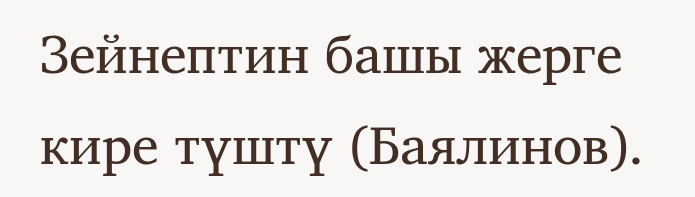Зейнептин башы жерге кире түштү (Баялинов).